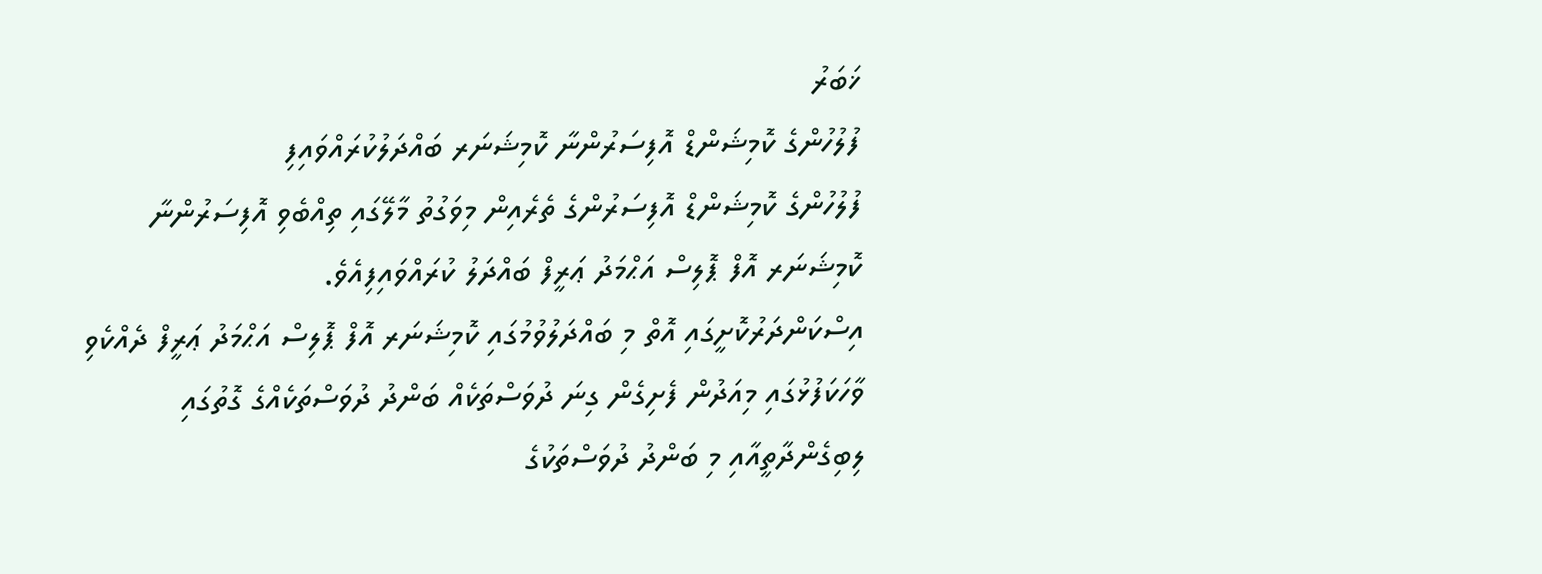ޚަބަރު
ފުލުހުންގެ ކޮމިޝަންޑް އޮފިސަރުންނާ ކޮމިޝަނަރ ބައްދަލުކުރައްވައިފި
ފުލުހުންގެ ކޮމިޝަންޑް އޮފިސަރުންގެ ތެރެއިން މިވަގުތު މާލޭގައި ތިއްބެވި އޮފިސަރުންނާ ކޮމިޝަނަރ އޮފް ޕޮލިސް އަޙްމަދު ޢަރީފް ބައްދަލު ކުރައްވައިފިއެވެ.
އިސްކަންދަރުކޮށީގައި އޮތް މި ބައްދަލުވުމުގައި ކޮމިޝަނަރ އޮފް ޕޮލިސް އަޙްމަދު ޢަރީފް ދެއްކެވި ވާހަކަފުޅުގައި މިއަދުން ފެށިގެން ގިނަ ދުވަސްތަކެއް ބަންދު ދުވަސްތަކެއްގެ ގޮތުގައި ލިބިގެންދާތީއާއި މި ބަންދު ދުވަސްތަކުގެ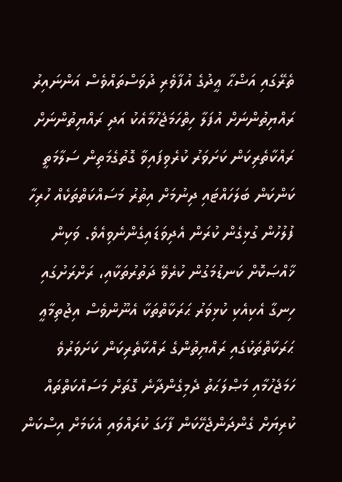ތެރޭގައި އަޟްޙާ ޢީދުގެ އުފާވެރި ދުވަސްތައްވެސް އަންނައިރު ރައްޔިތުންނަށް އުފަލާ ހިތްހަމަޖެހުމާއެކު އަދި ރައްޔިތުންނަށް ރައްކާތެރިކަން ކަށަވަރު ކުރެވިފައިވާ ގޮތުގެމަތިން ސަލާމަތީ ކަންކަން ބަލަހައްޓައި ދިނުމަށް އިތުރު މަސައްކަތްތަކެއް ހުރިހާ ފުލުހުން ގުޅިގެން ކުރަން އެދިވަޑައިގެންނެވިއެވެ. ވަކިން ޚާއްޞަކޮށް ކަނޑުމަގުން ކުރެވޭ ދަތުރުތަކާއި، ރަށްރަށުގައި ހިނގާ އެކިއެކި ކުޅިވަރު ޙަރަކާތްތަކާ އެނޫންވެސް އިޖުތިމާޢީ ޙަރަކާތްތަކުގައި ރައްޔިތުންގެ ރައްކާތެރިކަން ކަށަވަރުވެ ހަމަޖެހުމާއި މަޞްލަޙަތު ދެމިގެންދާނެ ގޮތަށް މަސައްކަތްތައް ކުރިޔަށް ގެންދަންޖެހޭކަން ފާހަގަ ކުރައްވައި އެކަމަށް އިސްކަން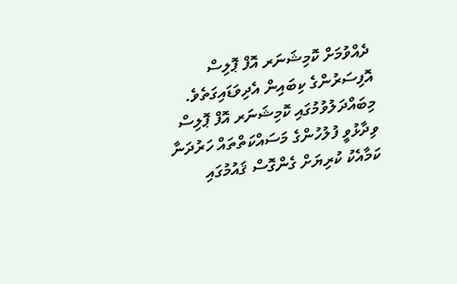ދެއްވުމަށް ކޮމިޝަނަރ އޮފް ޕޮލިސް އޮފިސަރުންގެ ކިބައިން އެދިވަޑައިގަތެވެ.
މިބައްދަލުވުމުގައި ކޮމިޝަނަރ އޮފް ޕޮލިސް ވިދާޅުވީ ފުލުހުންގެ މަސައްކަތްތައް ހަރުދަނާ ކަމާއެކު ކުރިޔަށް ގެންގޮސް ޤައުމުގައި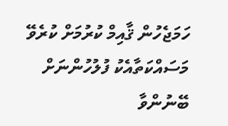ހަމަޖެހުން ޤާއިމް ކުރުމަށް ކުރެވޭ މަސައްކަތާއެކު ފުލުހުންނަށް ބޭނުންވާ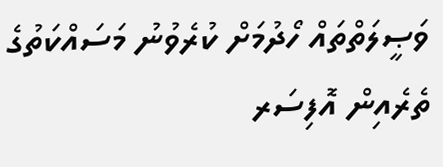ވަޞީލަތްތައް ހޯދުމަށް ކުރެވުނު މަސައްކަތުގެ ތެރެއިން އޮފިސަރ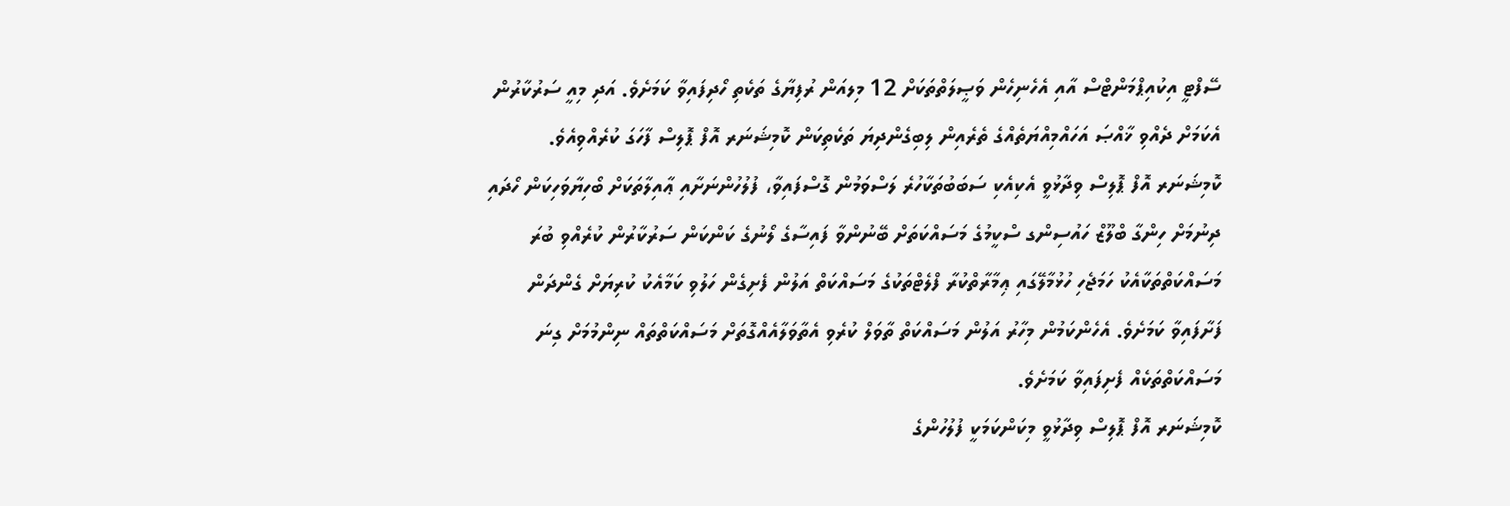ސޭފްޓީ އިކުއިޕްމަންޓްސް އާއި އެހެނިހެން ވަޞީލަތްތަކަށް 12 މިލއަން ރުފިޔާގެ ތަކެތި ހޯދިފައިވާ ކަމަށެވެ. އަދި މިއީ ސަރުކާރުން އެކަމަށް ދެއްވި ޚާއްޞަ އަހައްމިއްޔަތެއްގެ ތެރެއިން ލިބިގެންދިޔަ ތަކެތިކަން ކޮމިޝަނަރ އޮފް ޕޮލިސް ފާހަގަ ކުރެއްވިއެވެ.
ކޮމިޝަނަރ އޮފް ޕޮލިސް ވިދާޅުވީ އެކިއެކި ސަބަބުތަކާހުރެ ލަސްވަމުން ގޮސްފައިވާ، ފުލުހުންނަށާއި ޢާއިލާތަކަށް ބޯހިޔާވަހިކަން ހޯދައި ދިނުމަށް ހިންގާ ބްލޫޒް ހައުސިންގ ސްކީމުގެ މަސައްކަތަށް ބޭނުންވާ ފައިސާގެ ލޯނުގެ ކަންކަން ސަރުކާރުން ކުރެއްވި ބުރަ މަސައްކަތްތަކާއެކު ހަމަޖެހި ހުޅުމާލޭގައި ޢިމާރާތްކުރާ ފްލެޓްތަކުގެ މަސައްކަތް އަލުން ފެށިގެން ހަލުވި ކަމާއެކު ކުރިޔަށް ގެންދަން ފަށާފައިވާ ކަމަށެވެ. އެހެންކަމުން މިހާރު އަލުން މަސައްކަތް ތާވަލް ކުރެވި އެތާވަލާއެއްގޮތަށް މަސައްކަތްތައް ނިންމުމަށް ގިނަ މަސައްކަތްތަކެއް ފެށިފައިވާ ކަމަށެވެ.
ކޮމިޝަނަރ އޮފް ޕޮލިސް ވިދާޅުވީ މިކަންކަމަކީ ފުލުހުންގެ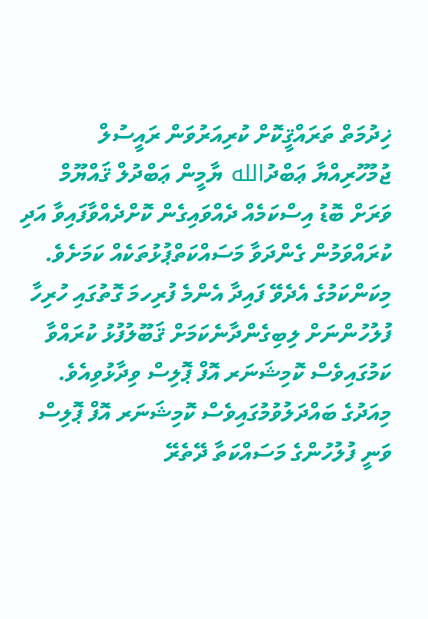ޚިދުމަތް ތަރައްޤީކޮށް ކުރިއަރުވަން ރައީސުލް ޖުމުހޫރިއްޔާ ޢަބްދުالله ޔާމީން ޢަބްދުލް ޤައްޔޫމް ވަރަށް ބޮޑު އިސްކަމެއް ދެއްވައިގެން ކޮށްދެއްވާފައިވާ އަދި ކުރައްވަމުން ގެންދަވާ މަސައްކަތްޕުޅުތަކެއް ކަމަށެވެ. މިކަންކަމުގެ އެދެވޭ ފައިދާ އެންމެ ފުރިހމަ ގޮތުގައި ހުރިހާ ފުލުހުންނަށް ލިބިގެންދާނެކަމަށް ޤަބޫލުފުޅު ކުރައްވާ ކަމުގައިވެސް ކޮމިޝަނަރ އޮފް ޕޮލިސް ވިދާޅުވިއެވެ.
މިއަދުގެ ބައްދަލުވުމުގައިވެސް ކޮމިޝަނަރ އޮފް ޕޮލިސް ވަނީ ފުލުހުންގެ މަސައްކަތާ ދޭތެރޭ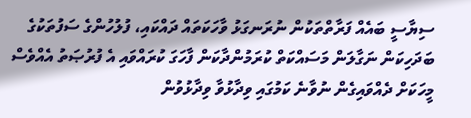ސިޔާސީ ބައެއް ފަރާތްތަކުން ނުރަނގަޅު ވާހަކަތައް ދައްކައި، ފުލުހުންގެ ސަފުތަކުގެ ބަދަހިކަން ނަގާލަން މަސައްކަތް ކުރަމުންދާކަން ފާހަގަ ކުރައްވައި އެ ފުރުޞަތު އެއްވެސް މީހަކަށް ދެއްވައިގެން ނުވާނެ ކަމުގައި ވިދާޅުވާ ވިދާޅުވުން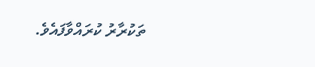ތަކުރާރު ކުރައްވާފައެވެ.